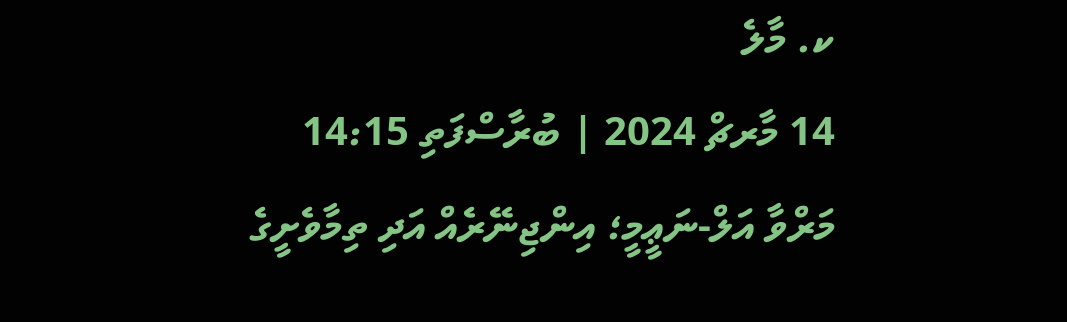ކ. މާލެ
14 މާރޗް 2024 | ބުރާސްފަތި 14:15
މަރްވާ އަލް-ނަޢީމީ؛ އިންޖިނޭރެއް އަދި ތިމާވެށީގެ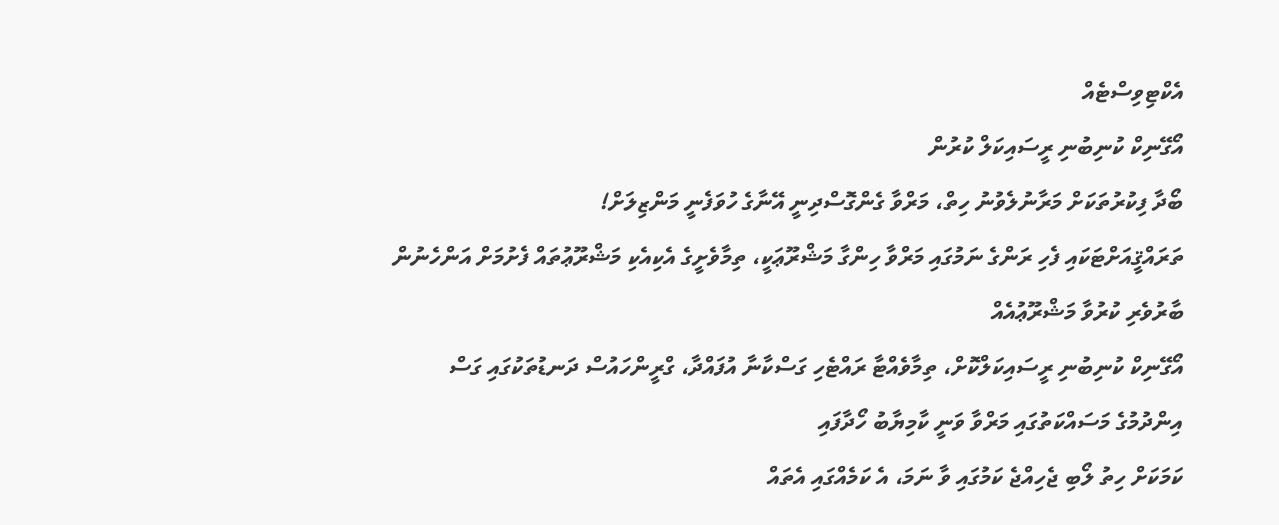އެކްޓިވިސްޓެއް
އޯގޭނިކް ކުނިބުނި ރީސައިކަލް ކުރުން
ބޯދާ ފިކުރުތަކަށް މަރާނުލެވުނު ހިތް، މަރްވާ ގެންގޮސްދިނީ އޭނާގެ ހުވަފެނީ މަންޒިލަށް!
ތަރައްޤީއަށްޓަކައި ފެހި ރަންގެ ނަމުގައި މަރްވާ ހިންގާ މަޝްރޫޢަކީ، ތިމާވެށީގެ އެކިއެކި މަޝްރޫޢުތައް ފެށުމަށް އަންހެނުން ބާރުވެރި ކުރުވާ މަޝްރޫޢުއެއް
އޯގޭނިކް ކުނިބުނި ރީސައިކަލްކޮށް، ތިމާވެއްޓާ ރައްޓެހި ގަސްކާނާ އުފައްދާ، ގްރީންހައުސް ދަނޑުތަކުގައި ގަސް އިންދުމުގެ މަސައްކަތުގައި މަރްވާ ވަނީ ކާމިޔާބު ހޯދާފައި
ކަމަކަށް ހިތު ލޯބި ޖެހިއްޖެ ކަމުގައި ވާ ނަމަ، އެ ކަމެއްގައި އެތައް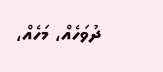ދުވަހެއް، މަހެއް،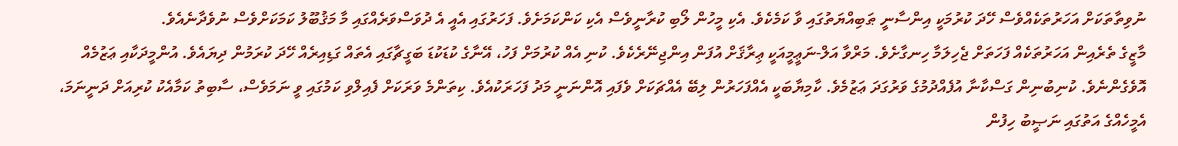ނުވިތާތަކަށް އަހަރުތަކެއްވެސް ހޭދަ ކުރުމަކީ އިންސާނީ ޠަބިއްޔަތުގައި ވާ ކަމެކެވެ. އެކި މީހުން ލޯބި ކުރާނީވެސް އެކި ކަންކަމަށެވެ. ފަހަރުގައި އެއީ އެ ދުވަސްވަރެއްގައި މާ މަޤުބޫލު ކަމަކަށްވެސް ނުވެދާނެއެވެ.
މާޒީގެ ތެރެއިން އަހަރުތަކެއް ފަހަތަށް ޖެހިލަމާ ހިނގާށެވެ. މަރްވާ އަލް-ނަޢީމީއަކީ ޢިރާޤަށް އުފަން އިންޖިނޭރެކެވެ. ކުނި އެއް ކުރުމަށް ފަހު، އޭނާގެ ކުޑަކުޑަ ބަގީޗާގައި އެތައް ގަޑިއިރެއް ހޭދަ ކުރަމުން ދިޔައެވެ. އުންމީދަކާއި ޢަޒުމެއް އޮވެގެންނެވެ. ކުނިބުނިން ގަސްކާނާ އުފެއްދުމުގެ ވަރުގަދަ ޢަޒުމެވެ. ކާމިޔާބަކީ އެއްފަހަރުން ލިބޭ އެއްޗަކަށް ވެފައި އޮންނަނީ މަދު ފަހަރަކުއެވެ. ކިތަންމެ ވަރަކަށް ފެއިލްވި ކަމުގައި ވީ ނަމަވެސް، ސާބިތު ކަމާއެކު ކުރިއަށް ދަނީނަމަ، އެމީހެއްގެ އަތުގައި ނަޞީބު ހިފުން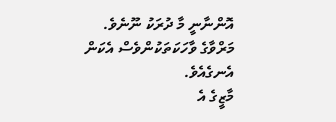އޮންނާނީ މާ ދުރަކު ނޫނެވެ. މަރްވާގެ ވާހަކަތަކުންވެސް އެކަން އެނގެއެވެ.
މާޒީގެ އެ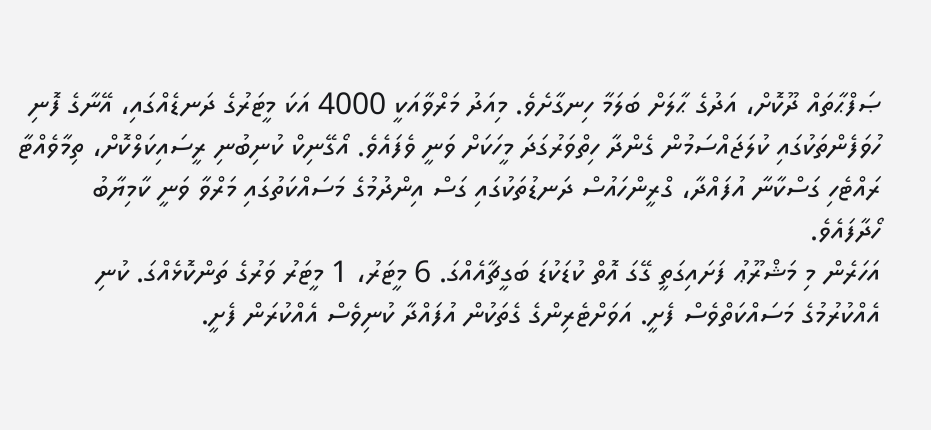ޞަފްޙާތައް ދޫކޮށް، އަދުގެ ޙާލަށް ބަލަމާ ހިނގާށެވެ. މިއަދު މަރްވާއަކީ 4000 އަކަ މީޓަރުގެ ދަނޑެއްގައި، އޭނާގެ ފޮނި ހުވަފެންތަކުގައި ކުލަޖައްސަމުން ގެންދާ ހިތްވަރުގަދަ މީހަކަށް ވަނީ ވެފައެވެ. އޯގޭނިކް ކުނިބުނި ރީސައިކަލްކޮށް، ތިމާވެއްޓާ ރައްޓެހި ގަސްކާނާ އުފައްދާ، ގްރީންހައުސް ދަނޑުތަކުގައި ގަސް އިންދުމުގެ މަސައްކަތުގައި މަރްވާ ވަނީ ކާމިޔާބު ހޯދާފައެވެ.
އަހަރެން މި މަޝްރޫޢު ފަށައިގަތީ ގޭގަ އޮތް ކުޑަކުޑަ ބަގީޗާއެއްގަ. 6 މީޓަރު، 1 މީޓަރު ވަރުގެ ތަންކޮޅެއްގަ. ކުނި އެއްކުރުމުގެ މަސައްކަތްވެސް ފެށީ. އަވަށްޓެރިންގެ ގެތަކުން އުފައްދާ ކުނިވެސް އެއްކުރަން ފެށީ.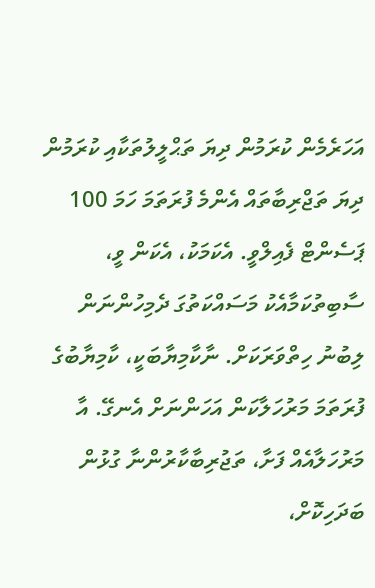އަހަރެމެން ކުރަމުން ދިޔަ ތަޙްލީލުތަކާއި ކުރަމުން ދިޔަ ތަޖްރިބާތައް އެންމެ ފުރަތަމަ ހަމަ 100 ޕަސެންޓް ފެއިލްވީ. އެކަމަކު، އެކަން ވީ، ސާބިތުކަމާއެކު މަސައްކަތުގަ ދެމިހުންނަން ލިބުނު ހިތްވަރަކަށް. ނާކާމިޔާބަކީ، ކާމިޔާބުގެ ފުރަތަމަ މަރުހަލާކަން އަހަންނަށް އެނގޭ. އާ މަރުހަލާއެއް ފަށާ، ތަޖުރިބާކާރުންނާ ގުޅުން ބަދަހިކޮށް،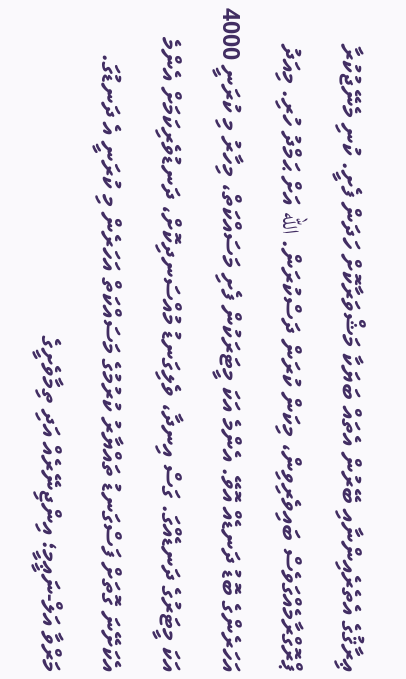ޢިރާޤުގެ އެތެރެއިންނާއި ބޭރުން އެތައް ބަޔަކާ މަޝްވަރާކޮށް ހަދަން ފެށީ. ކުނި މެނޭޖުކުރާ ޕްރޮގްރާމެއްގަވެސް ބައިވެރިވިން، މިކަން ކުރަން ދަސްކުރަން. الله އަށް ޙަމްދު ހުރި. މިއަދު އަހަރެންގެ ބޮޑު ދަނޑެއް އޮވޭ. އެންމެ އަކަ މީޓަރަކުން ފެށި މަސައްކަތް، މިހާރު މި ކުރަނީ 4000 އަކަ މީޓަރުގެ ދަނޑެއްގަ. ގަސް އިނދާ، ވެލިގަނޑު މުއްސަނދިކޮށް، ދަނޑުވެރިކަމަށް އެންމެ އެކަށޭނަ ގޮތަށް ފަސްގަނޑު ތައްޔާރު ކުރުމުގެ މަސައްކަތް އަހަރެން މި ކުރަނީ އެ ދަނޑުގަ.
މަރްވާ އަލް-ނަޢީމީ؛ އިންޖިނޭރެއް އަދި ތިމާވެށީގެ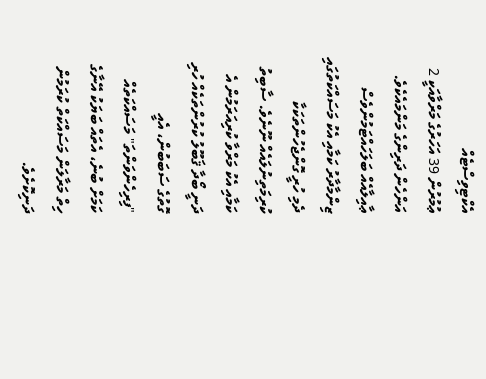އެކްޓިވިސްޓެއް
ޢުމުރުން 39 އަހަރުގެ މަރްވާއަކީ 2 އަންހެން ދަރިންގެ މަންމައެކެވެ. ޢާއިލާއެއް ބަލަހައްޓަމުންވެސް ޒިންމާދާރު ކަމާއި އެކު މަސައްކަތުގައި ދެމި ހުރީ ގޮންޖެހުންތަކަކާ ކުރިމަތިނުލައެއް ނޫނެވެ. ސާބިތު ކަމާއި އެކު މަރްވާ ކުރިއަރަމުން އެ ދަނީ ބޯދާ ޤަބޫލު ކުރުންތަކެއް ހުރި ގޮތުގެ ސަބަބުން، އެއީ "ފިރިހެންވަންތަ" މަސައްކަތެއް ކަމަށް ބުނެ، އެތައް ބަޔަކު އޭނާގެ ހިތް މަރާލަން މަސައްކަތް ކުރަމުން ދަނިކޮށެވެ.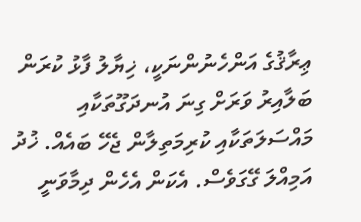ޢިރާޤުގެ އަންހެނުންނަކީ، ޚިޔާލު ފާޅު ކުރަން ބަލާއިރު ވަރަށް ގިނަ އުނދަގޫތަކާއި މައްސަލަތަކާއި ކުރިމަތިލާން ޖެހޭ ބައެއް. ޚުދު އަމިއްލަ ގޭގަވެސް. އެކަން އެހެން ދިމާވަނީ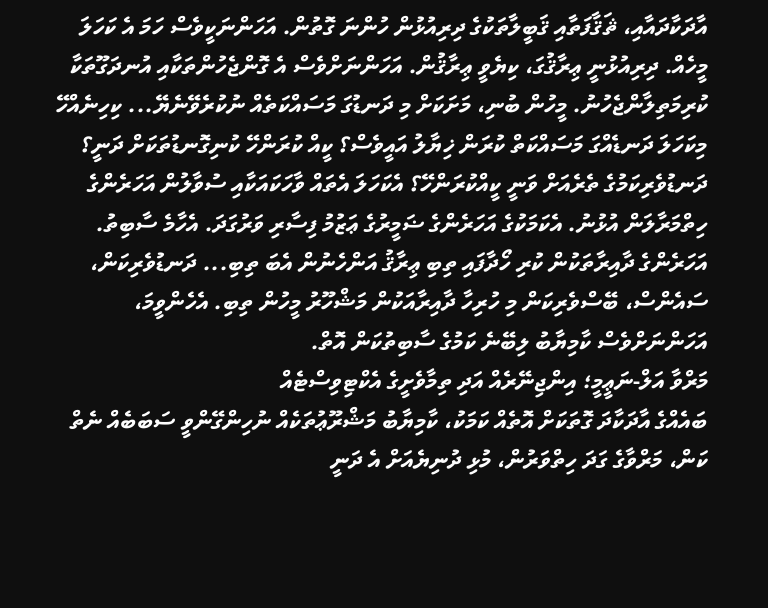އާދަކާދައާއި، ޘަޤާފަތާއި ޤަބީލާތަކުގެ ދިރިއުޅުން ހުންނަ ގޮތުން. އަހަންނަކީވެސް ހަމަ އެ ކަހަލަ މީހެއް. ދިރިއުޅުނީ ޢިރާޤުގަ، ކިޔެވީ ޢިރާޤުން. އަހަންނަށްވެސް އެ ގޮންޖެހުންތަކާއި އުނދަގޫތަކާ ކުރިމަތިލާންޖެހުނު. މީހުން ބުނި، މަށަކަށް މި ދަނޑުގަ މަސައްކަތެއް ނުކުރެވޭނެޔޭ... ކިހިނެއްހޭ މިކަހަލަ ދަނޑެއްގަ މަސައްކަތް ކުރަން ޚިޔާލު އައީވެސް؟ ކީއް ކުރަންހޭ ކުނިގޮނޑުތަކަށް ދަނީ؟ ދަނޑުވެރިކަމުގެ ތެރެއަށް ވަނީ ކީއްކުރަންހޭ؟ އެކަހަލަ އެތައް ވާހަކައަކާއި ސުވާލުން އަހަރެންގެ ހިތްމަރާލަން އުޅުނު. އެކަމަކުގެ އަހަރެންގެ ޟަމީރުގެ ޢަޒުމު ފިސާރި ވަރުގަދަ. އެހާމެ ސާބިތު. އަހަރެންގެ ދާއިރާތަކުން ކުރި ހޯދާފައި ތިބި ޢިރާޤު އަންހެނުން އެބަ ތިބި... ދަނޑުވެރިކަން، ސައެންސް، ބޭސްވެރިކަން މި ހުރިހާ ދާއިރާއަކުން މަޝްހޫރު މީހުން ތިބި. އެހެންވީމަ، އަހަންނަށްވެސް ކާމިޔާބު ލިބޭނެ ކަމުގެ ސާބިތުކަން އޮތް.
މަރްވާ އަލް-ނަޢީމީ؛ އިންޖިނޭރެއް އަދި ތިމާވެށީގެ އެކްޓިވިސްޓެއް
ބައެއްގެ އާދަކާދަ ގޮތަކަށް އޮތެއް ކަމަކު، ކާމިޔާބު މަޝްރޫޢުތަކެއް ނުހިންގޭންވީ ސަބަބެއް ނެތް ކަން، މަރްވާގެ ގަދަ ހިތްވަރުން، މުޅި ދުނިޔެއަށް އެ ދަނީ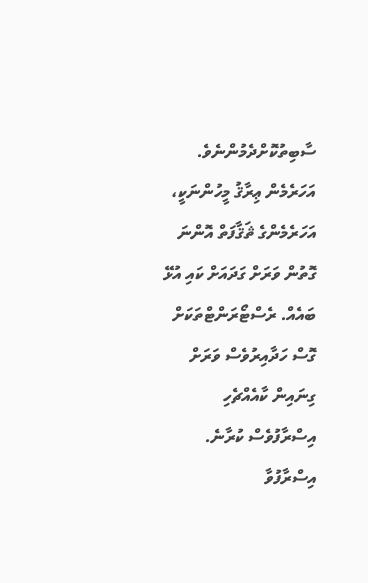ސާބިތުކޮށްދެމުންނެވެ.
އަހަރެމެން ޢިރާޤު މީހުންނަކީ، އަހަރެމެންގެ ޘަޤާފަތް އޮންނަ ގޮތުން ވަރަށް ގަދައަށް ކައި އުޅޭ ބައެއް. ރެސްޓޯރަންޓްތަކަށް ގޮސް ހަދާއިރުވެސް ވަރަށް ގިނައިން ކާއެއްޗެހި އިސްރާފުވެސް ކުރާނެ. އިސްރާފުވާ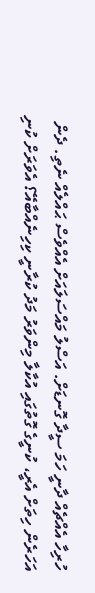ހުރިހާ އެއްޗެއް ދާނީ ހަމަ ސީދާ ގޮނޑަށް. އަސްލު މައްސަލައަށް އެއްވެސް ޙައްލެއް ނެތި. ދެން އަހަރެން ހިތަށް އެރީ، ކުނީގެ ގޮތުގައި އުކާލާ މިންވަރު މަދު ކުރާނީ ކިހިނެއްބާއޭ؟ އެވަރަށް ކުނި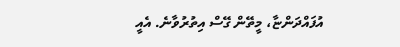އުފައްދަންޏާ، މީތޭން ގޭސް އިތުރުވާނެ. އެއީ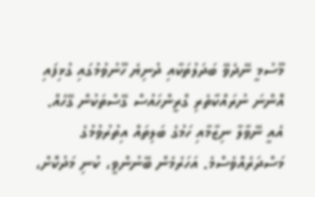މޫސުމީ ނޭދެވޭ ބަދަލުތަކާއި ދުނިޔެ ހޫނުވުމުގައި ގުޅިފައި އޮންނަ ނުރައްކާތެރި ގްރީންހައުސް ގޭސްތަކުން ގޭހެއް. އެއީ ނޭވާލާ ނިޒާމާއި ހަމުގެ ބަލިތައް އިތުރުވުމުގެ މަސްދަރެއްވެސްމެ. އަހަރެމެން ބޭނުންވީ، ކުނި މަދުކޮށް،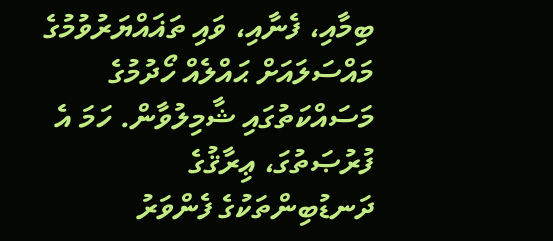ބިމާއި، ފެނާއި، ވައި ތަޣައްޔަރުވުމުގެ މައްސަލައަށް ޙައްލެއް ހޯދުމުގެ މަސައްކަތުގައި ޝާމިލުވާން. ހަމަ އެ ފުރުޞަތުގަ، ޢިރާޤުގެ ދަނޑުބިންތަކުގެ ފެންވަރު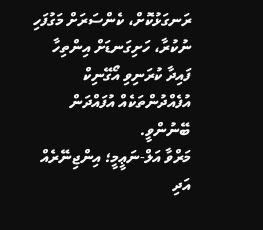ރަނގަޅުކޮށް، ކެންސަރަށް މަގުފަހި ނުކުރާ، ހަށިގަނޑަށް އިންތިހާ ފައިދާ ކުރަނިވި އޯގޭނިކް އުފެއްދުންތަކެއް އުފައްދަން ބޭނުންވީ.
މަރްވާ އަލް-ނަޢީމީ؛ އިންޖިނޭރެއް އަދި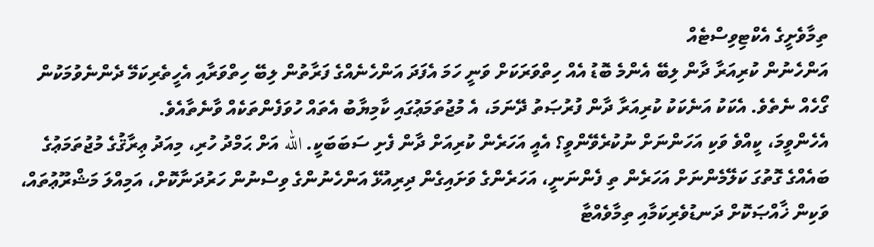ތިމާވެށީގެ އެކްޓިވިސްޓެއް
އަންހެނުން ކުރިއަރާ ދާން ލިބޭ އެންމެ ބޮޑު އެއް ހިތްވަރަކަށް ވަނީ ހަމަ އެފަދަ އަންހެނެއްގެ ފަރާތުން ލިބޭ ހިތްވަރާއި އެހީތެރިކަމޭ ދެންނެވުމަކުން ގޯހެއް ނެތެވެ. އެކަކު އަނެކަކު ކުރިއަރާ ދާން ފުރުޞަތު ދޭނަމަ، އެ މުޖުތަމަޢުގައި ކާމިޔާބު އެތައް ހުވަފެންތަކެއް ވާނެތާއެވެ.
އެހެންވީމަ، ކީއްވެ ވަކި އަހަންނަށް ނުކުރެވޭންވީ؟ އެއީ އަހަރެން ކުރިއަށް ދާން ފެށި ސަބަބަކީ. الله އަށް ޙަމްދު ހުރި، މިއަދު ޢިރާޤުގެ މުޖުތަމަޢުގެ ބައެއްގެ ގޮތުގަ ކަލޭމެންނަށް އަހަރެން ތި ފެންނަނީ، އަހަރެންގެ ވަށައިގެން ދިރިއުޅޭ އަންހެނުންގެ ވިސްނުން ހަރުދަނާކޮށް، އަމިއްލަ މަޝްރޫޢުތައް، ވަކިން ޚާއްޞަކޮށް ދަނޑުވެރިކަމާއި ތިމާވެއްޓާ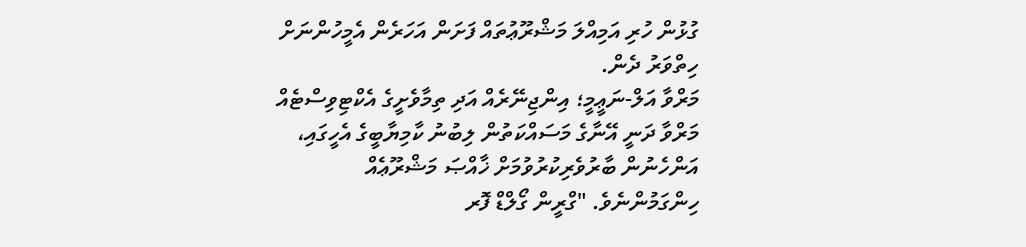ގުޅުން ހުރި އަމިއްލަ މަޝްރޫޢުތައް ފަށަން އަހަރެން އެމީހުންނަށް ހިތްވަރު ދެން.
މަރްވާ އަލް-ނަޢީމީ؛ އިންޖިނޭރެއް އަދި ތިމާވެށީގެ އެކްޓިވިސްޓެއް
މަރްވާ ދަނީ އޭނާގެ މަސައްކަތުން ލިބުނު ކާމިޔާބީގެ އެހީގައި، އަންހެނުން ބާރުވެރިކުރުވުމަށް ޚާއްޞަ މަޝްރޫޢެއް ހިންގަމުންނެވެ. "ގްރީން ގޯލްޑް ފޮރ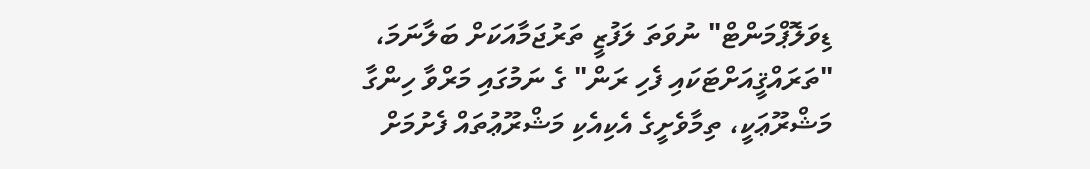ޑިވަލޮޕްމަންޓް" ނުވަތަ ލަފުޒީ ތަރުޖަމާއަކަށް ބަލާނަމަ، "ތަރައްޤީއަށްޓަކައި ފެހި ރަން" ގެ ނަމުގައި މަރްވާ ހިންގާ މަޝްރޫޢަކީ، ތިމާވެށީގެ އެކިއެކި މަޝްރޫޢުތައް ފެށުމަށް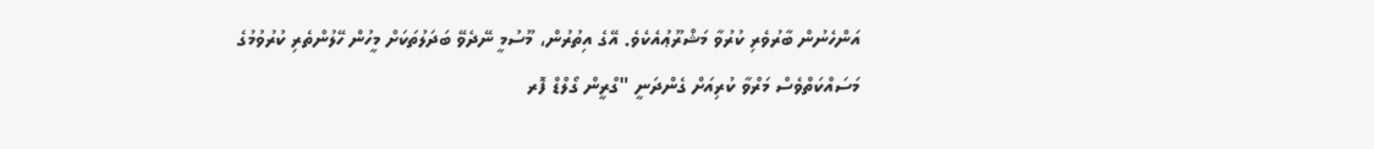އަންހެނުން ބާރުވެރި ކުރުވާ މަޝްރޫޢުއެކެވެ. އޭގެ އިތުރުން، މޫސުމީ ނޭދެވޭ ބަދަލުތަކަށް މީހުން ހޭލުންތެރި ކުރުވުމުގެ މަސައްކަތްވެސް މަރްވާ ކުރިއަށް ގެންދަނީ "ގްރީން ގޯލްޑް ފޮރ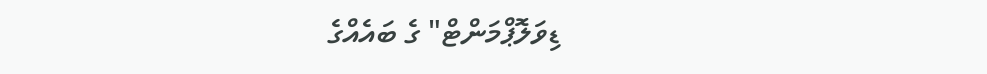ޑިވަލޮޕްމަންޓް" ގެ ބައެއްގެ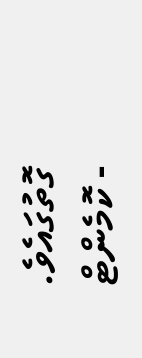ގޮތުގައެވެ.
- ކޮމެންޓް